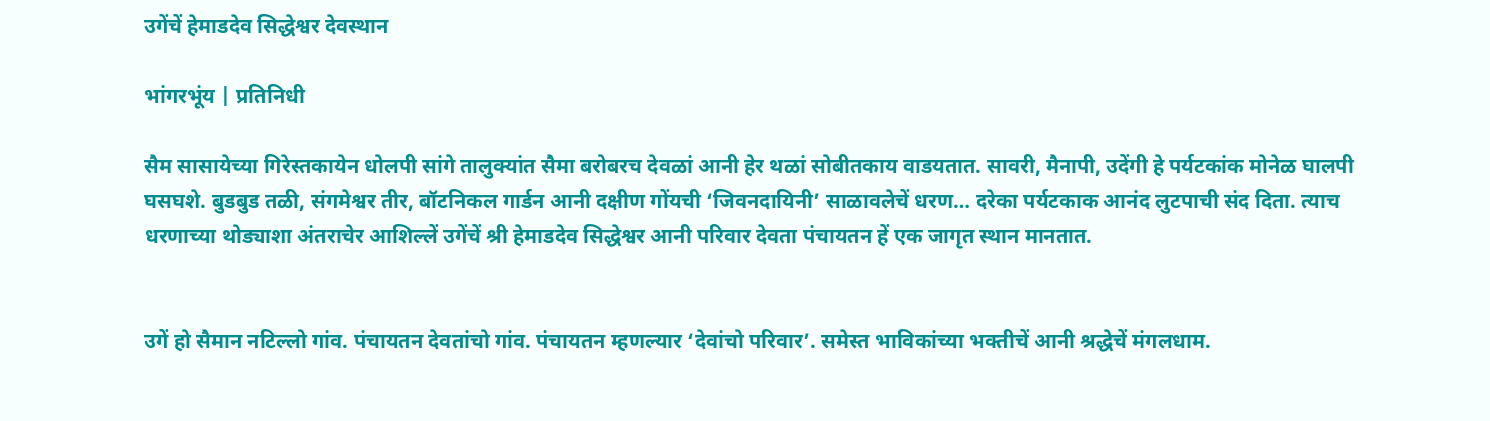उगेंचें हेमाडदेव सिद्धेश्वर देवस्थान

भांगरभूंय | प्रतिनिधी

सैम सासायेच्या गिरेस्तकायेन धोलपी सांगे तालुक्यांत सैमा बरोबरच देवळां आनी हेर थळां सोबीतकाय वाडयतात. सावरी, मैनापी, उदेंगी हे पर्यटकांक मोनेळ घालपी घसघशे. बुडबुड तळी, संगमेश्वर तीर, बॉटनिकल गार्डन आनी दक्षीण गोंयची ‘जिवनदायिनी’ साळावलेचें धरण… दरेका पर्यटकाक आनंद लुटपाची संद दिता. त्याच धरणाच्या थोड्याशा अंतराचेर आशिल्लें उगेंचें श्री हेमाडदेव सिद्धेश्वर आनी परिवार देवता पंचायतन हें एक जागृत स्थान मानतात.


उगें हो सैमान नटिल्लो गांव. पंचायतन देवतांचो गांव. पंचायतन म्हणल्यार ‘देवांचो परिवार’. समेस्त भाविकांच्या भक्तीचें आनी श्रद्धेचें मंगलधाम.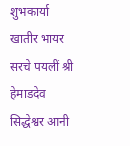शुभकार्या खातीर भायर सरचे पयलीं श्री हेमाडदेव सिद्धेश्वर आनी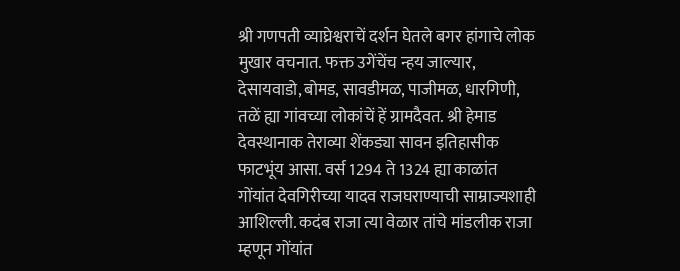श्री गणपती व्याघ्रेश्वराचें दर्शन घेतले बगर हांगाचे लोक मुखार वचनात. फक्त उगेंचेंच न्हय जाल्यार, देसायवाडो, बोमड, सावडीमळ, पाजीमळ, धारगिणी, तळें ह्या गांवच्या लोकांचें हें ग्रामदैवत. श्री हेमाड देवस्थानाक तेराव्या शेंकड्या सावन इतिहासीक फाटभूंय आसा. वर्स 1294 ते 1324 ह्या काळांत गोंयांत देवगिरीच्या यादव राजघराण्याची साम्राज्यशाही आशिल्ली. कदंब राजा त्या वेळार तांचे मांडलीक राजा म्हणून गोंयांत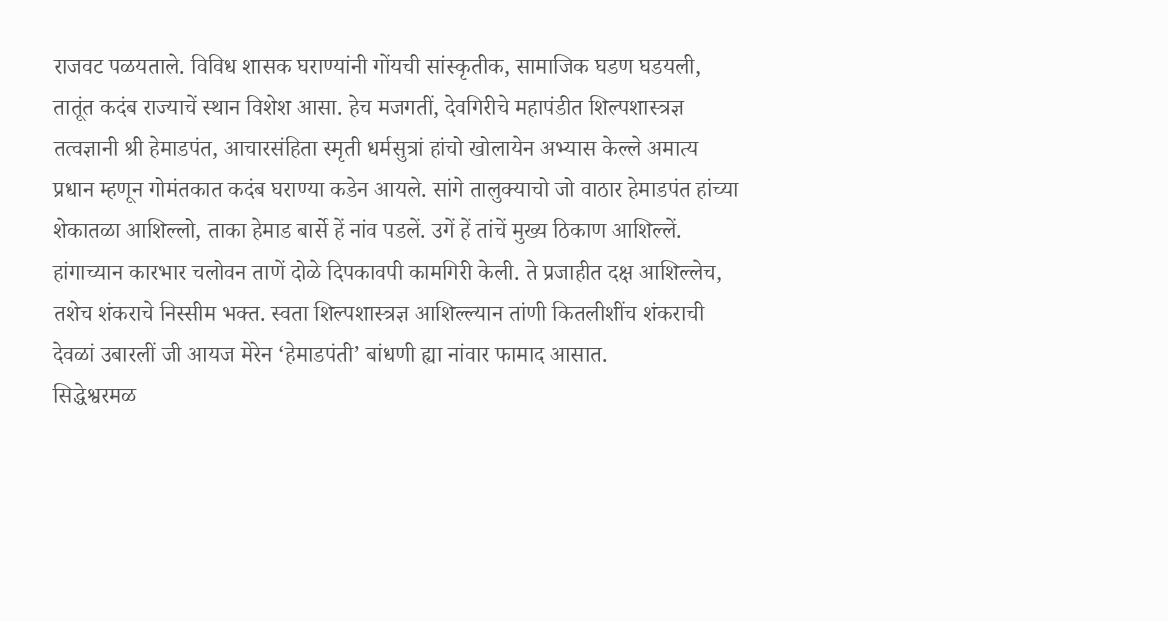राजवट ‌पळयताले. विविध शासक घराण्यांनी गोंयची सांस्कृतीक, सामाजिक घडण घडयली, तातूंत कदंब राज्याचें स्थान विशेश आसा. हेच मजगतीं, देवगिरीचे महापंडीत शिल्पशास्त्रज्ञ तत्वज्ञानी श्री हेमाडपंत, आचारसंहिता स्मृती धर्मसुत्रां हांचो खोलायेन अभ्यास केल्ले अमात्य प्रधान म्हणून गोमंतकात कदंब घराण्या कडेन आयले. सांगे तालुक्याचो जो वाठार हेमाडपंत हांच्या शेकातळा आशिल्लो, ताका हेमाड बार्से हें नांव पडलें. उगें हें तांचें मुख्य ठिकाण आशिल्लें. हांगाच्यान कारभार चलोवन ताणें दोळे दिपकावपी कामगिरी केली. ते प्रजाहीत दक्ष आशिल्लेच, तशेच शंकराचे निस्सीम भक्त. स्वता शिल्पशास्त्रज्ञ आशिल्ल्यान तांणी कितलीशींच शंकराची देवळां उबारलीं जी आयज मेरेन ‘हेमाडपंती’ बांधणी ह्या नांवार फामाद आसात.
सिद्धेश्वरमळ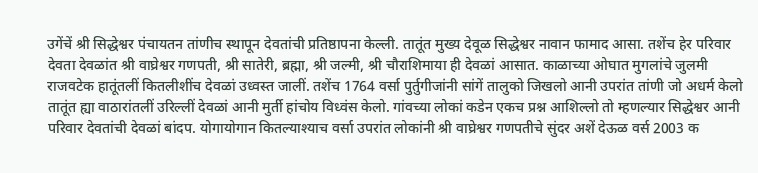उगेंचें श्री सिद्धेश्वर पंचायतन तांणीच स्थापून देवतांची प्रतिष्ठापना केल्ली. तातूंत मुख्य देवूळ सिद्धेश्वर नावान फामाद आसा. तशेंच हेर परिवार देवता देवळांत श्री वाघ्रेश्वर गणपती, श्री सातेरी, ब्रह्मा, श्री जल्मी, श्री चौराशिमाया ही देवळां आसात. काळाच्या ओघात मुगलांचे जुलमी राजवटेक हातूंतलीं कितलीशींच देवळां उध्वस्त जालीं. तशेंच 1764 वर्सा पुर्तुगीजांनी सांगें तालुको जिखलो आनी उपरांत तांणी जो अधर्म केलो तातूंत ह्या वाठारांतलीं उरिल्लीं देवळां आनी मुर्ती हांचोय विध्वंस केलो. गांवच्या लोकां कडेन एकच प्रश्न आशिल्लो तो म्हणल्यार सिद्धेश्वर आनी परिवार देवतांची देवळां बांदप. योगायोगान कितल्याश्याच वर्सा उपरांत लोकांनी श्री वाघ्रेश्वर गणपतीचे सुंदर अशें देऊळ वर्स 2003 क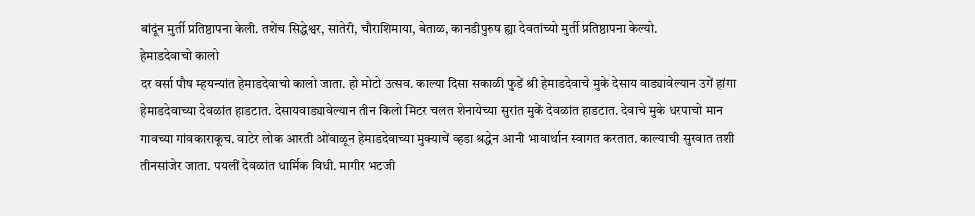बांदूंन मुर्ती प्रतिष्ठापना केली. तशेंच सिद्धेश्वर, सातेरी, चौराशिमाया, बेताळ, कानडीपुरुष ह्या देवतांच्यो मुर्ती प्रतिष्ठापना केल्यो.
हेमाडदेवाचो कालो
दर वर्सा पौष म्हयन्यांत हेमाडदेवाचो कालो जाता. हो मोटो उत्सव. काल्या दिसा सकाळी फुडें श्री हेमाडदेवाचे मुके देसाय वाड्यावेल्यान उगें हांगा हेमाडदेवाच्या देवळांत हाडटात. देसायवाड्यावेल्यान तीन किलो मिटर चलत शेनायेच्या सुरांत मुकें देवळांत हाडटात. देवाचे मुके धरपाचो मान गावच्या गांवकाराकूच. वाटेर लोक आरती ओंवाळून हेमाडदेवाच्या मुक्याचें व्हडा श्रद्धेन आनी भावार्थान स्वागत करतात. काल्याची सुरवात तशी तीनसांजेर जाता. पयलीं देवळांत धार्मिक विधी. मागीर भटजी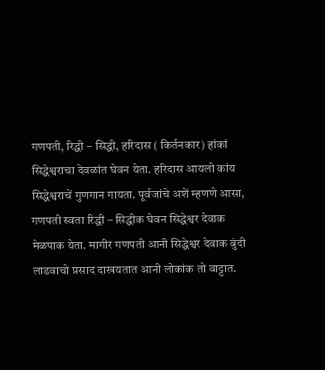गणपती, रिद्धी – सिद्धी, हरिदास ( किर्तनकार) हांकां सिद्धेश्वराचा देवळांत घेवन येता. हरिदास आयलो कांय सिद्धेश्वराचें गुणगान गायता. पूर्वजांचे अशें म्हणणे आसा, गणपती स्वता रिद्धी – सिद्धीक घेवन सिद्धेश्वर देवाक मेळपाक येता. मागीर गणपती आनी सिद्धेश्वर देवाक बुंदी लाडवाचो प्रसाद दाखयतात आनी लोकांक तो वाट्टात.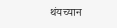थंयच्यान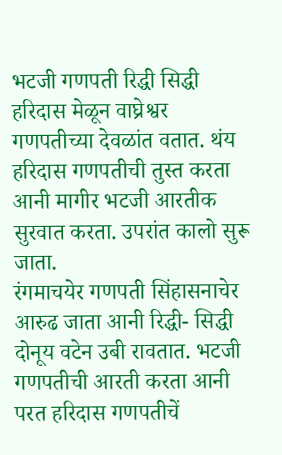भटजी गणपती रिद्धी सिद्धी हरिदास मेळून वाघ्रेश्वर गणपतीच्या देवळांत वतात. थंय हरिदास गणपतीची तुस्त करता आनी मागीर भटजी आरतीक सुरवात करता. उपरांत कालो सुरू जाता.
रंगमाचयेर गणपती सिंहासनाचेर आरुढ जाता आनी रिद्धी- सिद्धी दोनूय वटेन उबी रावतात. भटजी गणपतीची आरती करता आनी परत हरिदास गणपतीचें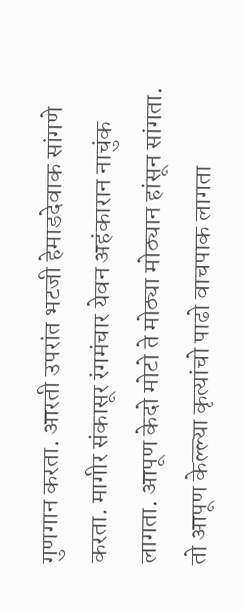गुणगान करता. आरती उपरांत भटजी हेमाडदेवाक सांगणे करता. मागीर संकासूर रंगमंचार येवन अहंकारान नाचुंक लागता. आपूण केदो मोटो ते मोठ्या मोठ्यान हांसून सांगता. तो आपूण केल्ल्या कृत्यांचो पाढो वाचपाक लागता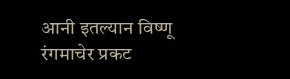आनी इतल्यान विष्णू रंगमाचेर प्रकट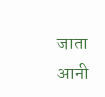जाता आनी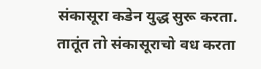संकासूरा कडेन युद्ध सुरू करता. तातूंत तो संकासूराचो वध करता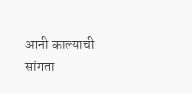आनी काल्याची सांगता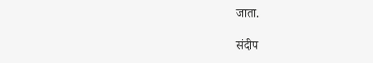जाता.

संदीप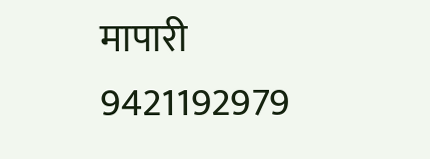मापारी
9421192979